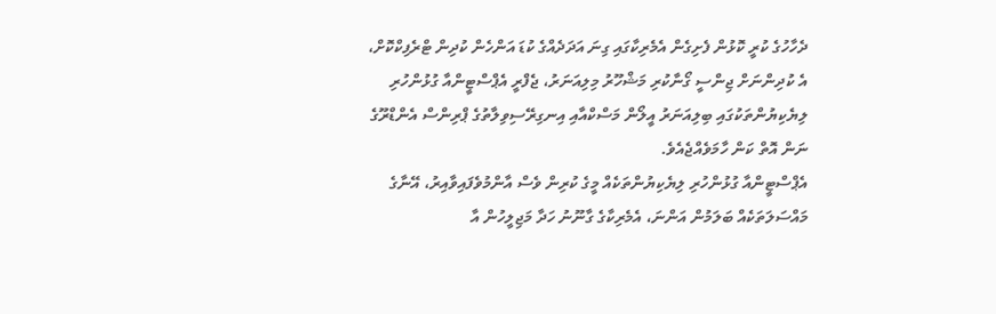ދެހާހުގެ ކުރީ ކޮޅުން ފެށިގެން އެމެރިކާގައި ގިނަ އަދަދެއްގެ ކުޑަ އަންހެން ކުދިން ޓްރެފިކްކޮށް، އެ ކުދިންނަށް ޖިންސީ ގޯނާކުރި މަޝްހޫރު މިލިއަނަރު، ޖެފްރީ އެޕްސްޓީންއާ ގުޅުންހުރި ލިޔެކިޔުންތަކުގައި ބިލިއަނަރު އީލޯން މަސްކްއާއި އިނގިރޭސިވިލާތުގެ ޕްރިންސް އެންޑްރޫގެ ނަން އޮތް ކަން ހާމަވެއްޖެއެވެ.
އެޕްސްޓީންއާ ގުޅުންހުރި ލިޔެކިޔުންތަކެއް މީގެ ކުރިން ވެސް އާންމުވެފައިވާއިރު، އޭނާގެ މައްސަލަތަކެއް ބަލަމުން އަންނަ، އެމެރިކާގެ ގާނޫނު ހަދާ މަޖިލީހުން އާ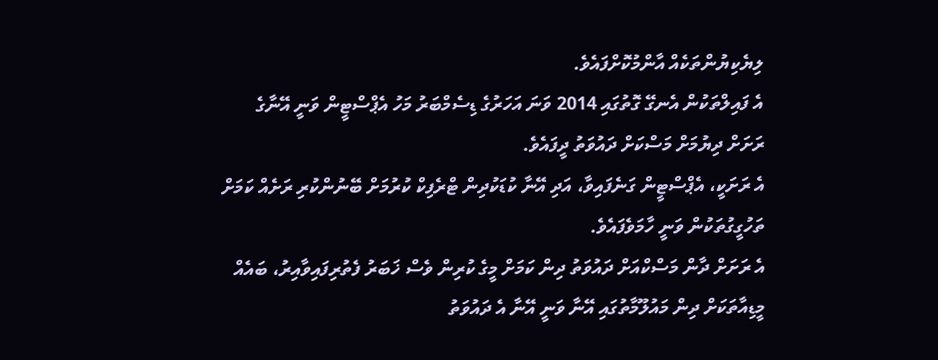ލިޔެކިޔުންތަކެއް އާންމުކޮށްފައެވެ.
އެ ފައިލްތަކުން އެނގޭ ގޮތުގައި 2014 ވަނަ އަހަރުގެ ޑިސެމްބަރު މަހު އެޕްސްޓީން ވަނީ އޭނާގެ ރަށަށް ދިޔުމަށް މަސްކަށް ދައުވަތު ދީފައެވެ.
އެ ރަށަކީ، އެޕްސްޓީން ގަނެފައިވާ، އަދި އޭނާ ކުޑަކުދިން ޓްރެފިކް ކުރުމަށް ބޭނުންކުރި ރަށެއް ކަމަށް ތަހުގީގުތަކުން ވަނީ ހާމަވެފައެވެ.
އެ ރަށަށް ދާން މަސްކްއަށް ދައުވަތު ދިން ކަމަށް މީގެ ކުރިން ވެސް ޚަބަރު ފެތުރިފައިވާއިރު، ބައެއް މީޑިއާތަކަށް ދިން މައުލޫމާތުގައި އޭނާ ވަނީ އޭނާ އެ ދައުވަތު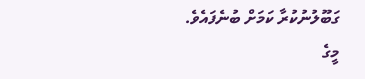ގަބޫލުނުކުރާ ކަމަށް ބުނެފައެވެ.
މީގެ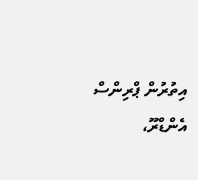އިތުރުން ޕްރިންސް އެންޑްރޫ،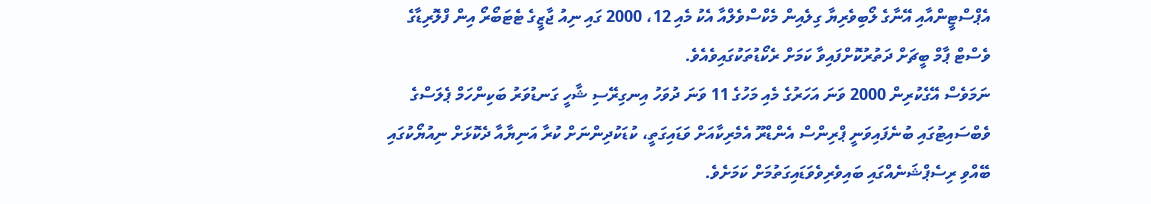އެޕްސްޓީންއާއި އޭނާގެ ލޯބިވެރިޔާ ގިލެއިން މެކްސްވެލްއާ އެކު މެއި 12، 2000 ގައި ނިއު ޖާޒީގެ ޓެޓަބޯރޯ އިން ފްލޮރިޑާގެ ވެސްޓް ޕާމް ބީޗަށް ދަތުރުކޮށްފައިވާ ކަމަށް ރެކޯޑުތަކުގައިވެއެވެ.
ނަމަވެސް އޭގެކުރިން 2000 ވަނަ އަހަރުގެ މެއި މަހުގެ 11 ވަނަ ދުވަހު އިނގިރޭސި ޝާހީ ގަނޑުވަރު ބަކިންހަމް ޕެލަސްގެ ވެބްސައިޓުގައި ބުނެފައިވަނީ ޕްރިންސް އެންޑްރޫ އެމެރިކާއަށް ވަޑައިގަތީ، ކުޑަކުދިންނަށް ކުރާ އަނިޔާއާ ދެކޮޅަށް ނިއުޔޯކުގައި ބޭއްވި ރިސެޕްޝަނެއްގައި ބައިވެރިވެވަޑައިގަތުމަށް ކަމަށެވެ.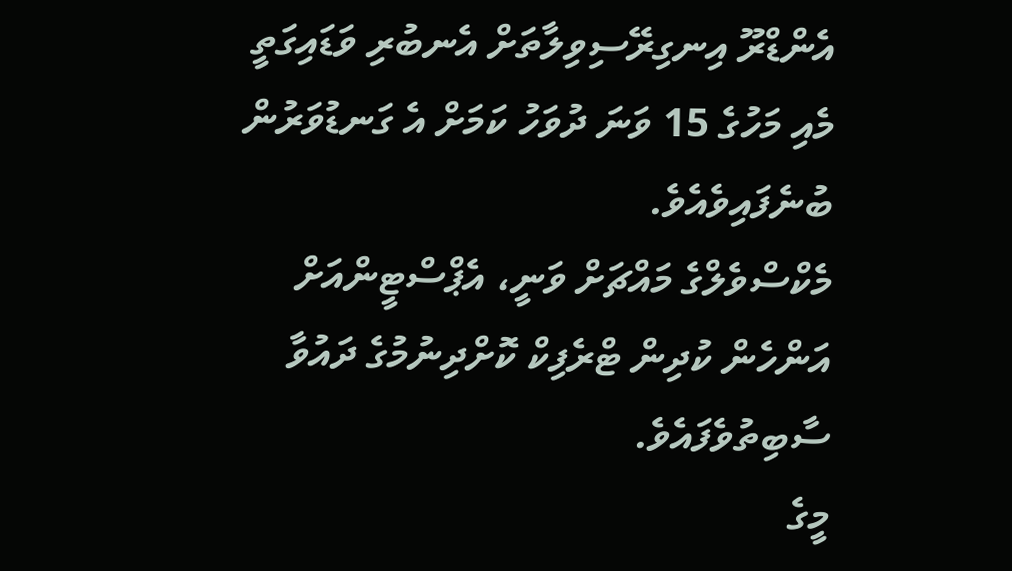އެންޑްރޫ އިނގިރޭސިވިލާތަށް އެނބުރި ވަޑައިގަތީ މެއި މަހުގެ 15 ވަނަ ދުވަހު ކަމަށް އެ ގަނޑުވަރުން ބުނެފައިވެއެވެ.
މެކްސްވެލްގެ މައްޗަށް ވަނީ، އެޕްސްޓީންއަށް އަންހެން ކުދިން ޓްރެފިކް ކޮށްދިނުމުގެ ދައުވާ ސާބިތުވެފައެވެ.
މީގެ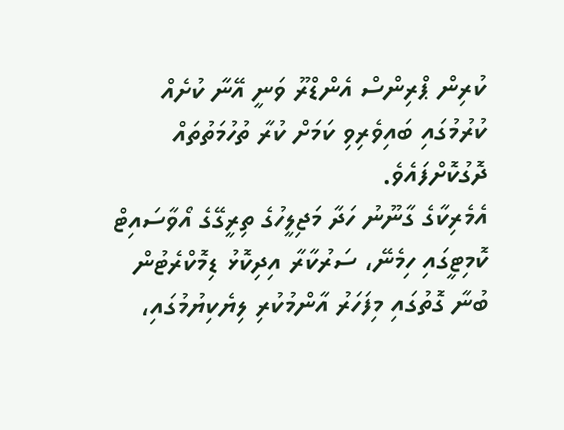ކުރިން ޕްރިންސް އެންޑްރޫ ވަނީ އޭނާ ކުށެއް ކުރުމުގައި ބައިވެރިވި ކަމަށް ކުރާ ތުހުމަތުތައް ދޮގުކޮށްފައެވެ.
އެމެރިކާގެ ގާނޫނު ހަދާ މަޖިލީހުގެ ތިރީގޭގެ އޯވާސައިޓް ކޮމިޓީގައި ހިމެނޭ، ސަރުކާރާ އިދިކޮޅު ޑިމޮކްރެޓުން ބުނާ ގޮތުގައި މިފަހަރު އާންމުކުރި ލިޔެކިޔުމުގައި،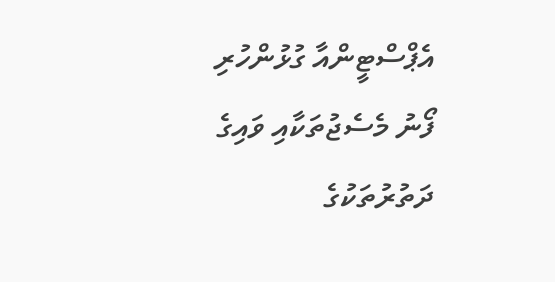އެޕްސްޓީންއާ ގުޅުންހުރި ފޯނު މެސެޖުތަކާއި ވައިގެ ދަތުރުތަކުގެ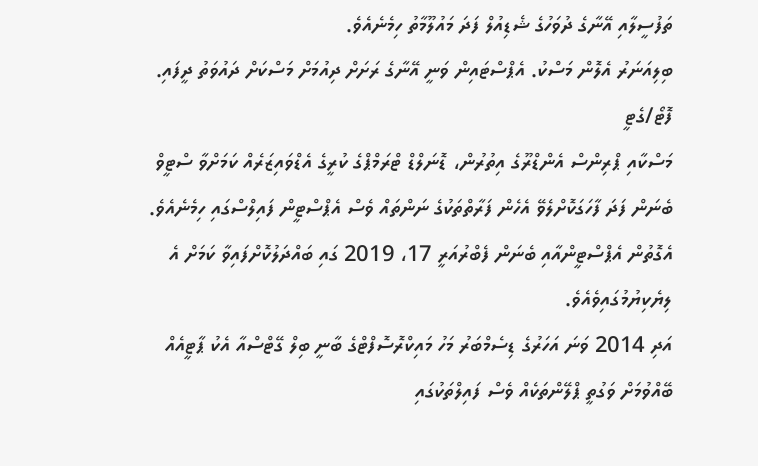ތަފުސީލާއި އޭނާގެ ދުވަހުގެ ޝެޑިއުލް ފަދަ މައުލޫމާތު ހިމެނެއެވެ.
ބިލިއަނަރު އެލޮން މަސްކު. އެޕްސްޓައިން ވަނީ އޭނާގެ ރަށަށް ދިއުމަށް މަސްކަށް ދައުވަތު ދީފައި. ފޮޓޯ/ގެޓީ
މަސްކާއި ޕްރިންސް އެންޑްރޫގެ އިތުރުން، ޑޮނަލްޑް ޓްރަމްޕްގެ ކުރީގެ އެޑްވައިޒަރެއް ކަމަށްވާ ސްޓީވް ބެނަން ފަދަ ފާހަގަކޮށްލެވޭ އެހެން ފަރާތްތަކުގެ ނަންތައް ވެސް އެޕްސްޓީން ފައިލްސްގައި ހިމެނެއެވެ. އެގޮތުން އެޕްސްޓީންއާއި ބެނަން ފެބްރުއަރީ 17، 2019 ގައި ބައްދަލުކޮށްފައިވާ ކަމަށް އެ ލިޔެކިޔުމުގައިވެއެވެ.
އަދި 2014 ވަނަ އަހަރުގެ ޑިސެމްބަރު މަހު މައިކްރޮސޮފްޓްގެ ބާނީ ބިލް ގޭޓްސްއާ އެކު ޕާޓީއެއް ބޭއްވުމަށް ވަގުތީ ޕްލޭންތަކެއް ވެސް ފައިލްތަކުގައި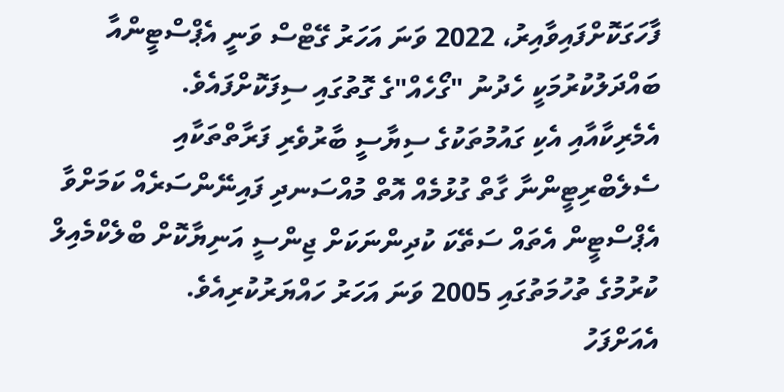ފާހަގަކޮށްފައިވާއިރު، 2022 ވަނަ އަހަރު ގޭޓްސް ވަނީ އެޕްސްޓީންއާ ބައްދަލުކުރުމަކީ ހެދުނު "ގޯހެއް"ގެ ގޮތުގައި ސިފަކޮށްފައެވެ.
އެމެރިކާއާއި އެކި ގައުމުތަކުގެ ސިޔާސީ ބާރުވެރި ފަރާތްތަކާއި ސެލެބްރިޓީންނާ ގާތް ގުޅުމެއް އޮތް މުއްސަނދި ފައިނޭންސަރެއް ކަމަށްވާ އެޕްސްޓީން އެތައް ސަތޭކަ ކުދިންނަކަށް ޖިންސީ އަނިޔާކޮށް ބްލެކްމެއިލް ކުރުމުގެ ތުހުމަތުގައި 2005 ވަނަ އަހަރު ހައްޔަރުކުރިއެވެ.
އެއަށްފަހު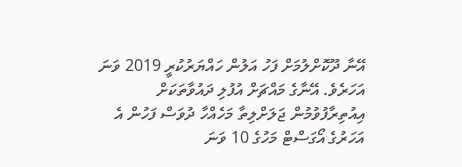އޭނާ ދޫކޮށްލުމަށް ފަހު އަލުން ހައްޔަރުކުރީ 2019 ވަނަ އަހަރެވެ. އޭނާގެ މައްޗަށް އުފުލި ދައުވާތަކަށް އިއުތިރާފުވުމުން ޖަލަށްލިތާ މަހެއްހާ ދުވަސް ފަހުން އެ އަހަރުގެ އޯގަސްޓް މަހުގެ 10 ވަނަ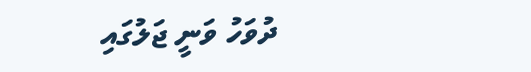ދުވަހު ވަނީ ޖަލުގައި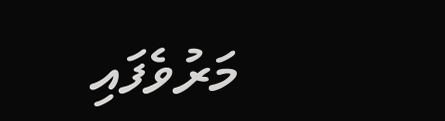މަރުވެފައި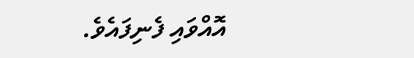އޮއްވައި ފެނިފައެވެ.